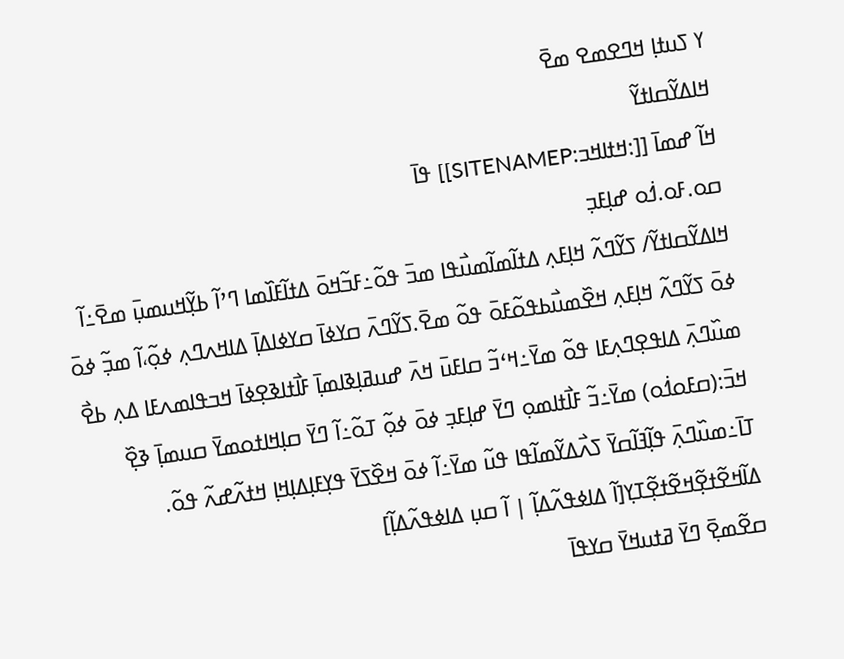ߌ ߖߎߙߊ߲ ߞߣߐߘߐ ߘߐ߫
ߞߊߡߌ߬ߛߊߙߌ߬
ߞߊ߬ ߝߘߊ߫ [[:ߞߙߊߞߏ:SITENAMEP]] ߟߊ߫
ߛߋ.ߓߋ.ߗ߭ߋ ߝߊ߲ߓߏ߲
ߞߊߡߌ߬ߛߊߙߌ߬/ ߖߌ߬ߣߍ߬ ߞߊ߲ߓߍ߲ ߡߙߊ߬ߘߊ߬ߘߎ߯ߟߊ ߘߏ߫ ߟߋ߬߸ߓߏ߬ߞߋ߫ ߡߙߊ߬ߓߊ߰ߘߊ ߣߴߊ߬ ߕߌ߲߬ߞߎߘߎ߲߫ ߘߐ߫߸ߊ߬ ߦߋ߫ ߖߌ߬ߣߍ߬ ߞߊ߲ߓߍ߲ ߞߐ߰ߘߎ߯ߕߟߋ߬ߓߋ߫ ߟߋ߬ ߘߐ߫.ߖߌ߬ߣߍ߫ ߛߌߦߊ߫ ߛߌߦߊߡߊ߲߫ ߡߊߞߍߣߍ߲ ߦߋ߲߬،ߊ߬ ߘߏ߲߬ ߦߋ߫ ߘߎ߰ߣߍ߲߫ ߡߊߟߐ߲ߣߍ߲ߓߊ ߟߋ߬ ߘߌ߫߸ߞߵߏ߬ ߛߊߓߎ߫ ߞߍ߫ ߝߎߥߊ߲ߢߊߘߊ߲߫ ߓߊ߯ߙߊߢߐ߲ߦߊ߫ ߞߏߟߊߘߍߓߊ ߡߍ߲ ߕߐ߯ ߞߏ߫:(ߛߓߋߗ߭ߋ) ߘߌ߫߸ߏ߬ ߓߊ߯ߙߊߘߋ߲ ߣߌ߫ ߝߊ߲ߓߏ߲ ߦߋ߫ ߦߋ߲߬ ߠߋ߬߸ߊ߬ ߣߌ߫ ߛߊ߲ߞߊߙߋߘߌ߫ ߛߎߘߊ߲߫ ߢߐ߲߰ ߠߊ߫߸ߘߎ߰ߣߍ߲߫ ߟߊ߲߬ߔߊ߬ߛߌ߫ ߖߍ߯ߡߌ߬ߘߊ߬ߟߊ ߟߎ߬ ߘߌ߫߸ߊ߬ ߦߋ߫ ߞߐ߰ߖߌ߫ ߟߌ߲ߓߊ߲ߡߊ߲ߞߊ߲ ߞߙߍ߬ߝߍ߬ ߟߋ߬.
ߡߊ߬ߞߐ߬ߙߐ߲߬ߞߐ߬ߙߐ߲߬ߠߌ߲[ߊ߬ ߡߊߦߟߍ߬ߡߊ߲߬ | ߊ߬ ߛߎ߲ ߡߊߦߟߍ߬ߡߊ߲߬]
ߛߐ߬ߘߐ߲߫ ߣߌ߫ ߥߙߎߞߌ߫ ߛߌߟߊ߫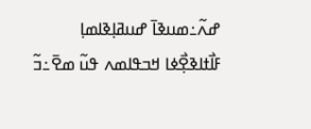ߝߍ߬߸ߘߎߢߊ߫ ߝߎߥߊ߲ߢߊߘߊ߲ ߓߊ߯ߙߊߢߐ߲߯ߦߊ ߞߏߟߊߘߍ ߟߎ߬ ߘߐ߫߸ߏ߬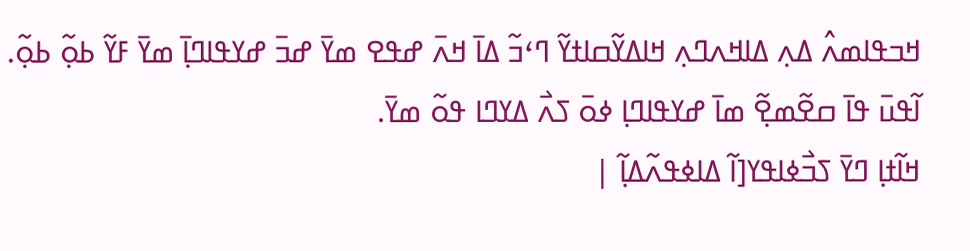ߞߏߟߊߘߍ߮ ߡߍ߲ ߡߊߞߍߣߍ߲ ߞߊߡߌ߬ߛߊߙߌ߬ ߣߵߏ߬ ߡߊ߫ ߞߍ߫ ߝߟߐ ߘߌ߫ ߝߏ߫ ߝߌߟߊߣߊ߲߫ ߘߌ߫ ߓߌ߬ ߕߋ߲߬ ߕߋ߲߬. ߊ߬ߟߎ߫ ߟߊ߫ ߛߐ߬ߘߐ߲߬ ߘߊ߫ ߝߌߟߊߣߊ߲ ߦߋ߫ ߖߍ߯ ߡߌߣߊ ߟߋ߬ ߘߌ߫.
ߞߊ߬ߙߊ߲ ߣߌ߫ ߖߏ߯ߦߊߟߌ[ߊ߬ ߡߊߦߟߍ߬ߡߊ߲߬ |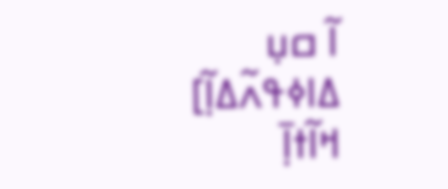ߊ߬ ߛߎ߲ ߡߊߦߟߍ߬ߡߊ߲߬]
ߞߊ߬ߙߊ߲߫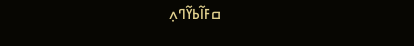ߛߓߊ߬ߕߌ߬ߣߍ߲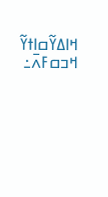ߞߊߡߌ߬ߛߊߙߌ߬ ߞߏߛߓߍ߫߸